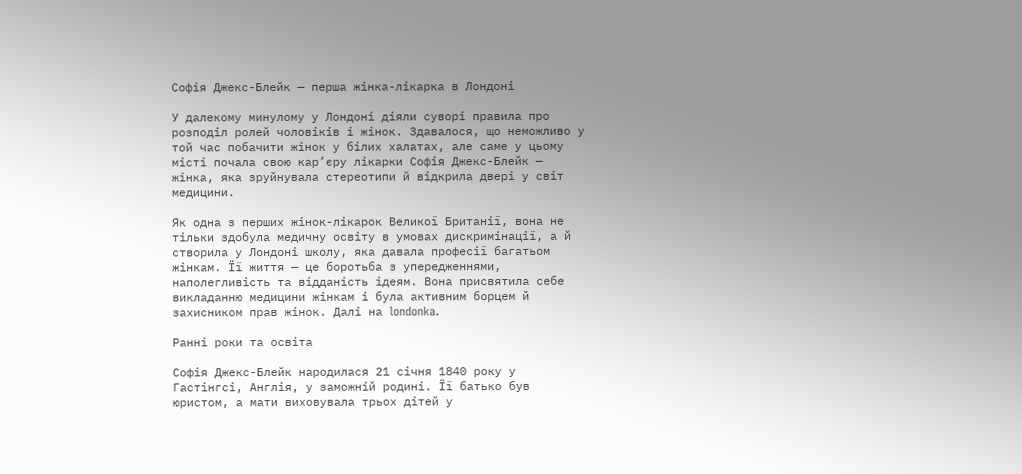Софія Джекс-Блейк — перша жінка-лікарка в Лондоні

У далекому минулому у Лондоні діяли суворі правила про розподіл ролей чоловіків і жінок. Здавалося, що неможливо у той час побачити жінок у білих халатах, але саме у цьому місті почала свою кар’єру лікарки Софія Джекс-Блейк — жінка, яка зруйнувала стереотипи й відкрила двері у світ медицини.

Як одна з перших жінок-лікарок Великої Британії, вона не тільки здобула медичну освіту в умовах дискримінації, а й створила у Лондоні школу, яка давала професії багатьом жінкам. Її життя — це боротьба з упередженнями, наполегливість та відданість ідеям. Вона присвятила себе викладанню медицини жінкам і була активним борцем й захисником прав жінок. Далі на londonka.

Ранні роки та освіта

Софія Джекс-Блейк народилася 21 січня 1840 року у Гастінгсі, Англія, у заможній родині. Її батько був юристом, а мати виховувала трьох дітей у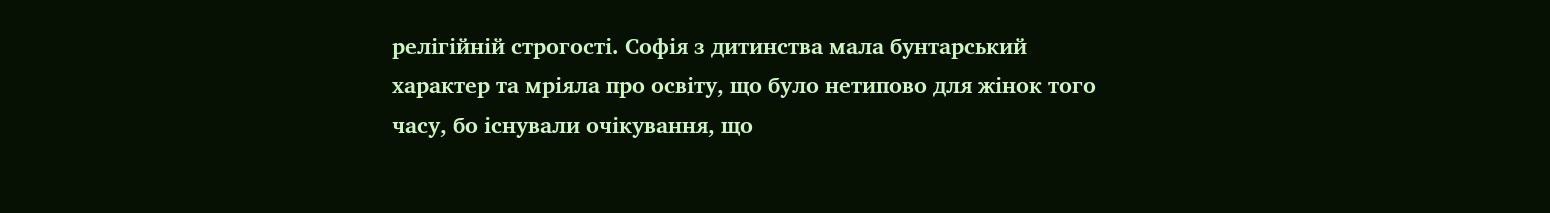релігійній строгості. Софія з дитинства мала бунтарський характер та мріяла про освіту, що було нетипово для жінок того часу, бо існували очікування, що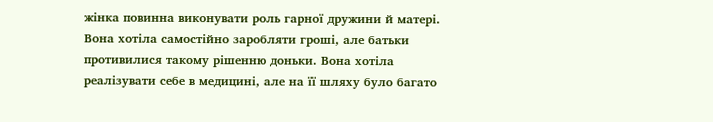жінка повинна виконувати роль гарної дружини й матері. Вона хотіла самостійно заробляти гроші, але батьки противилися такому рішенню доньки. Вона хотіла реалізувати себе в медицині, але на її шляху було багато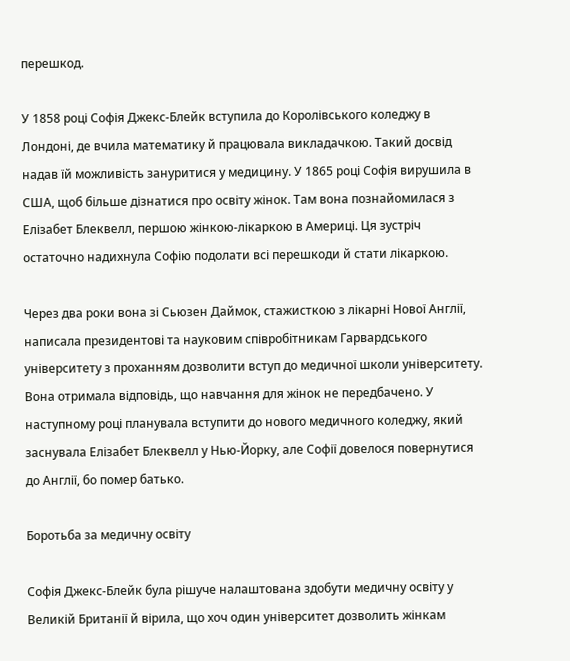перешкод.

У 1858 році Софія Джекс-Блейк вступила до Королівського коледжу в Лондоні, де вчила математику й працювала викладачкою. Такий досвід надав їй можливість зануритися у медицину. У 1865 році Софія вирушила в США, щоб більше дізнатися про освіту жінок. Там вона познайомилася з Елізабет Блеквелл, першою жінкою-лікаркою в Америці. Ця зустріч остаточно надихнула Софію подолати всі перешкоди й стати лікаркою.

Через два роки вона зі Сьюзен Даймок, стажисткою з лікарні Нової Англії, написала президентові та науковим співробітникам Гарвардського університету з проханням дозволити вступ до медичної школи університету. Вона отримала відповідь, що навчання для жінок не передбачено. У наступному році планувала вступити до нового медичного коледжу, який заснувала Елізабет Блеквелл у Нью-Йорку, але Софії довелося повернутися до Англії, бо помер батько.

Боротьба за медичну освіту

Софія Джекс-Блейк була рішуче налаштована здобути медичну освіту у Великій Британії й вірила, що хоч один університет дозволить жінкам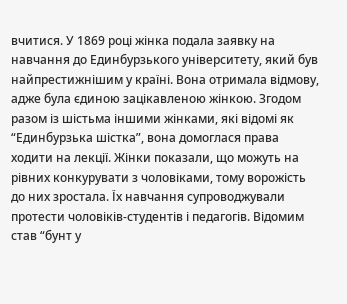вчитися. У 1869 році жінка подала заявку на навчання до Единбурзького університету, який був найпрестижнішим у країні. Вона отримала відмову, адже була єдиною зацікавленою жінкою. Згодом разом із шістьма іншими жінками, які відомі як “Единбурзька шістка”, вона домоглася права ходити на лекції. Жінки показали, що можуть на рівних конкурувати з чоловіками, тому ворожість до них зростала. Їх навчання супроводжували протести чоловіків-студентів і педагогів. Відомим став “бунт у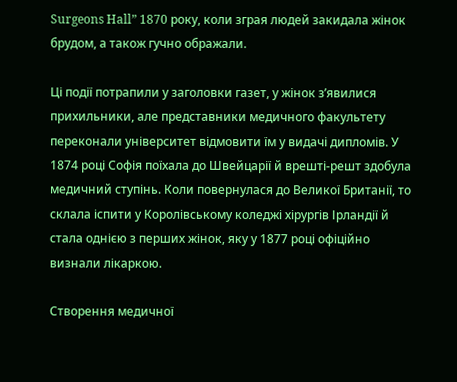Surgeons Hall” 1870 року, коли зграя людей закидала жінок брудом, а також гучно ображали.

Ці події потрапили у заголовки газет, у жінок з’явилися прихильники, але представники медичного факультету переконали університет відмовити їм у видачі дипломів. У 1874 році Софія поїхала до Швейцарії й врешті-решт здобула медичний ступінь. Коли повернулася до Великої Британії, то склала іспити у Королівському коледжі хірургів Ірландії й стала однією з перших жінок, яку у 1877 році офіційно визнали лікаркою.

Створення медичної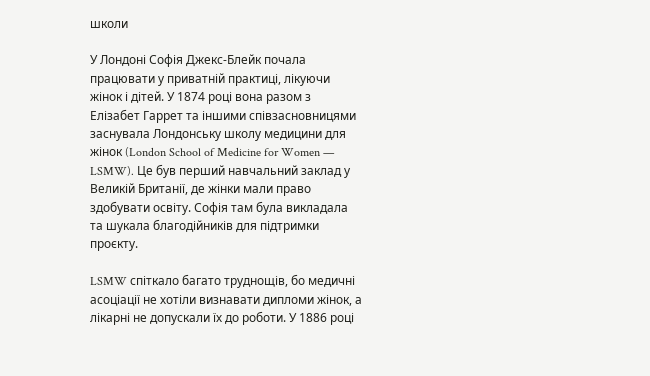школи

У Лондоні Софія Джекс-Блейк почала працювати у приватній практиці, лікуючи жінок і дітей. У 1874 році вона разом з Елізабет Гаррет та іншими співзасновницями заснувала Лондонську школу медицини для жінок (London School of Medicine for Women — LSMW). Це був перший навчальний заклад у Великій Британії, де жінки мали право здобувати освіту. Софія там була викладала та шукала благодійників для підтримки проєкту.

LSMW спіткало багато труднощів, бо медичні асоціації не хотіли визнавати дипломи жінок, а лікарні не допускали їх до роботи. У 1886 році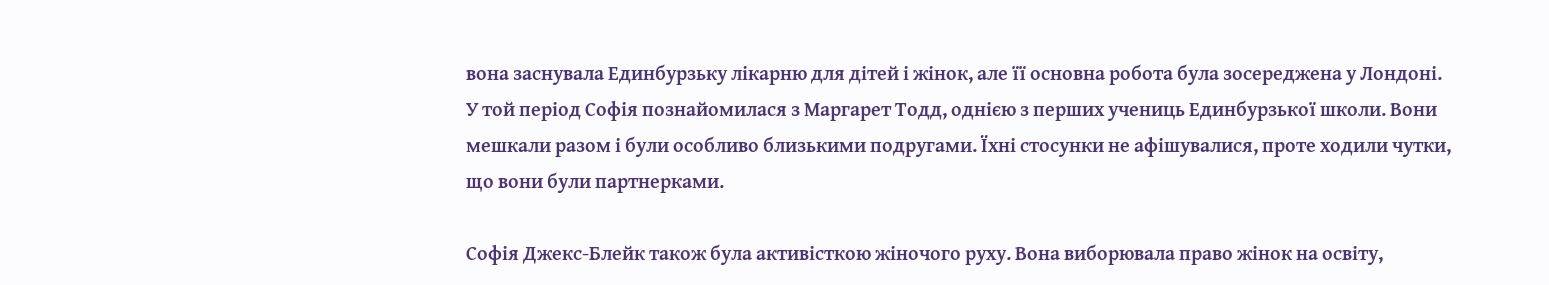вона заснувала Единбурзьку лікарню для дітей і жінок, але її основна робота була зосереджена у Лондоні. У той період Софія познайомилася з Маргарет Тодд, однією з перших учениць Единбурзької школи. Вони мешкали разом і були особливо близькими подругами. Їхні стосунки не афішувалися, проте ходили чутки, що вони були партнерками.

Софія Джекс-Блейк також була активісткою жіночого руху. Вона виборювала право жінок на освіту,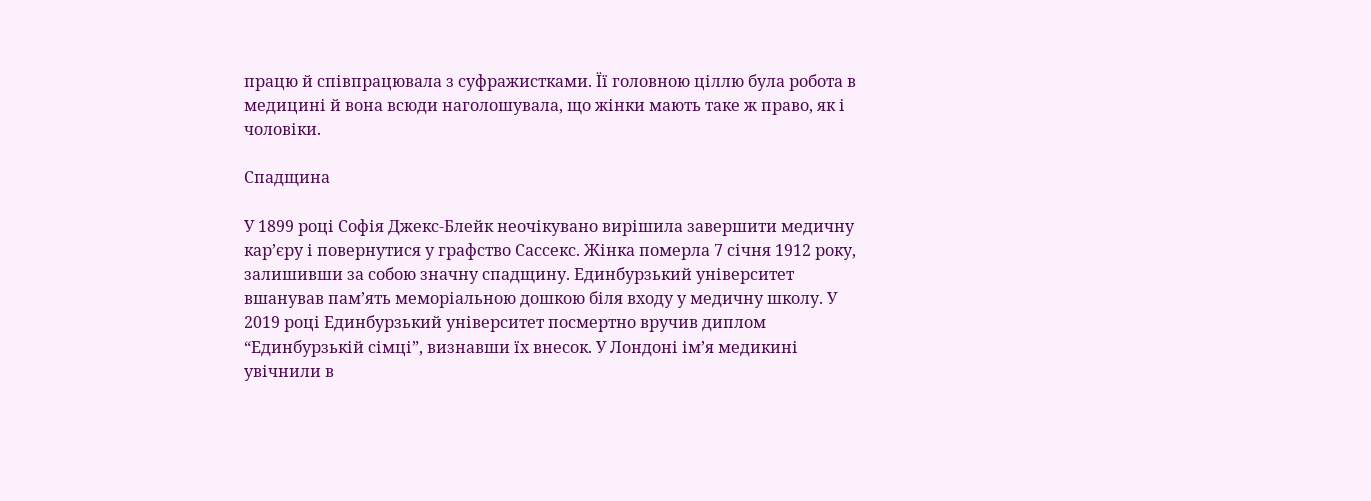працю й співпрацювала з суфражистками. Її головною ціллю була робота в медицині й вона всюди наголошувала, що жінки мають таке ж право, як і чоловіки.

Спадщина

У 1899 році Софія Джекс-Блейк неочікувано вирішила завершити медичну кар’єру і повернутися у графство Сассекс. Жінка померла 7 січня 1912 року, залишивши за собою значну спадщину. Единбурзький університет вшанував пам’ять меморіальною дошкою біля входу у медичну школу. У 2019 році Единбурзький університет посмертно вручив диплом “Единбурзькій сімці”, визнавши їх внесок. У Лондоні ім’я медикині увічнили в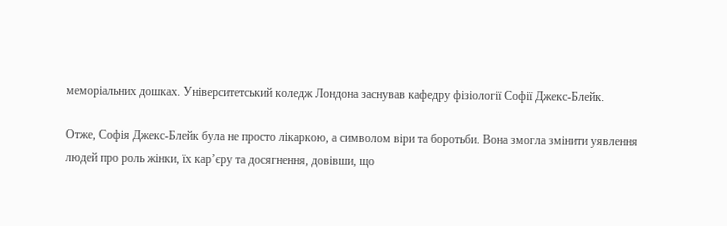меморіальних дошках. Університетський коледж Лондона заснував кафедру фізіології Софії Джекс-Блейк.

Отже, Софія Джекс-Блейк була не просто лікаркою, а символом віри та боротьби. Вона змогла змінити уявлення людей про роль жінки, їх кар’єру та досягнення, довівши, що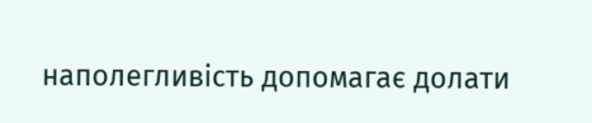наполегливість допомагає долати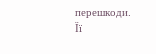перешкоди. Її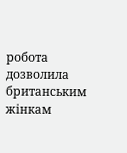робота дозволила британським жінкам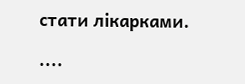стати лікарками.

....